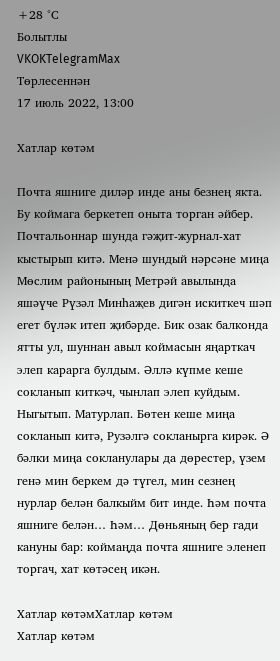+28 °С
Болытлы
VKOKTelegramMax
Төрлесеннән
17 июль 2022, 13:00

Хатлар көтәм

Почта яшниге диләр инде аны безнең якта. Бу коймага беркетеп оныта торган әйбер. Почтальоннар шунда гәҗит-журнал-хат кыстырып китә. Менә шундый нәрсәне миңа Мөслим районының Метрәй авылында яшәүче Рүзәл Минһаҗев дигән искиткеч шәп егет бүләк итеп җибәрде. Бик озак балконда ятты ул, шуннан авыл коймасын яңарткач элеп карарга булдым. Әллә күпме кеше сокланып киткәч, чынлап элеп куйдым. Ныгытып. Матурлап. Бөтен кеше миңа сокланып китә, Рузәлгә сокланырга кирәк. Ә бәлки миңа сокланулары да дөрестер, үзем генә мин беркем дә түгел, мин сезнең нурлар белән балкыйм бит инде. Һәм почта яшниге белән… Һәм… Дөньяның бер гади кануны бар: коймаңда почта яшниге эленеп торгач, хат көтәсең икән.

Хатлар көтәмХатлар көтәм
Хатлар көтәм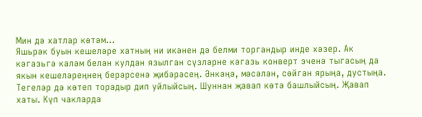Мин дә хатлар көтәм…
Яшьрәк буын кешеләре хатның ни икәнен дә белми торгандыр инде хәзер. Ак кәгазьгә каләм белән кулдан язылган сүзләрне кәгазь конверт эченә тыгасың да якын кешеләреңнең берәрсенә җибәрәсең. Әнкәңә, мәсәлән, сөйгән ярыңа, дустыңа. Тегеләр дә көтеп торадыр дип уйлыйсың. Шуннан җавап көтә башлыйсың. Җавап хаты. Күп чакларда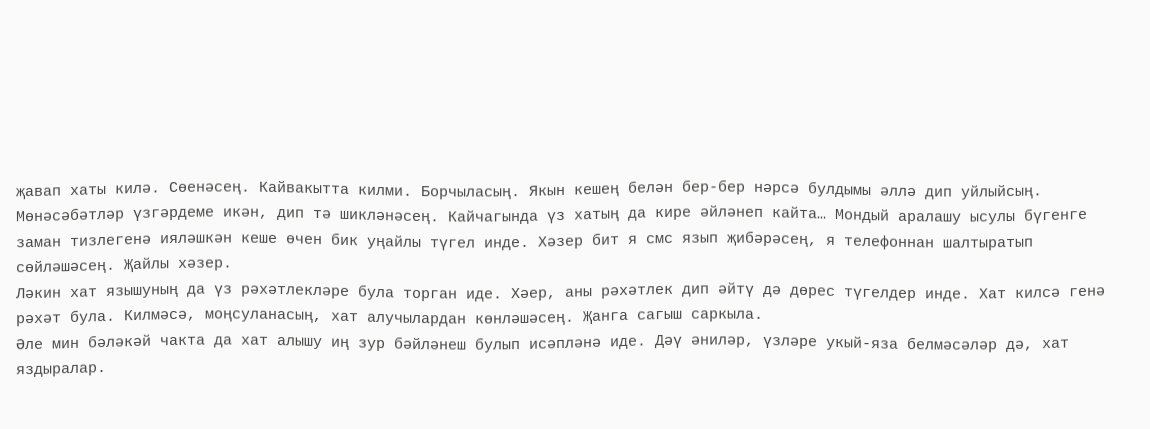җавап хаты килә. Сөенәсең. Кайвакытта килми. Борчыласың. Якын кешең белән бер-бер нәрсә булдымы әллә дип уйлыйсың. Мөнәсәбәтләр үзгәрдеме икән, дип тә шикләнәсең. Кайчагында үз хатың да кире әйләнеп кайта… Мондый аралашу ысулы бүгенге заман тизлегенә ияләшкән кеше өчен бик уңайлы түгел инде. Хәзер бит я смс язып җибәрәсең, я телефоннан шалтыратып сөйләшәсең. Җайлы хәзер.
Ләкин хат язышуның да үз рәхәтлекләре була торган иде. Хәер, аны рәхәтлек дип әйтү дә дөрес түгелдер инде. Хат килсә генә рәхәт була. Килмәсә, моңсуланасың, хат алучылардан көнләшәсең. Җанга сагыш саркыла.
Әле мин бәләкәй чакта да хат алышу иң зур бәйләнеш булып исәпләнә иде. Дәү әниләр, үзләре укый-яза белмәсәләр дә, хат яздыралар.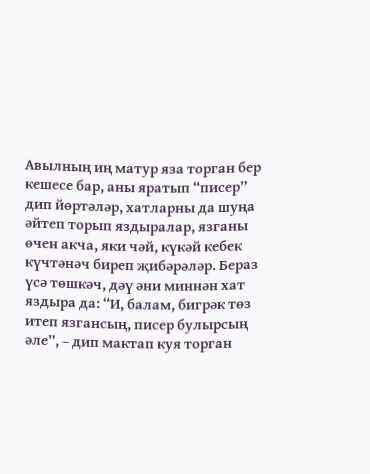Авылның иң матур яза торган бер кешесе бар, аны яратып “писер” дип йөртәләр, хатларны да шуңа әйтеп торып яздыралар, язганы өчен акча, яки чәй, күкәй кебек күчтәнәч биреп җибәрәләр. Бераз үсә төшкәч, дәү әни миннән хат яздыра да: “И, балам, бигрәк төз итеп язгансың, писер булырсың әле”, – дип мактап куя торган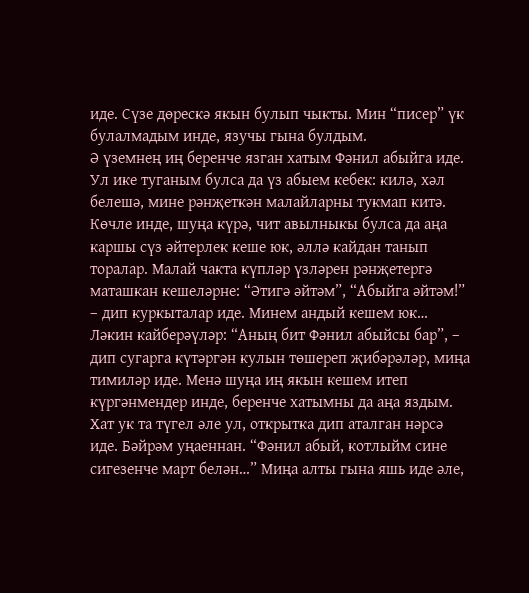иде. Сүзе дөрескә якын булып чыкты. Мин “писер” үк булалмадым инде, язучы гына булдым.
Ә үземнең иң беренче язган хатым Фәнил абыйга иде. Ул ике туганым булса да үз абыем кебек: килә, хәл белешә, мине рәнҗеткән малайларны тукмап китә. Көчле инде, шуңа күрә, чит авылныкы булса да аңа каршы сүз әйтерлек кеше юк, әллә кайдан танып торалар. Малай чакта күпләр үзләрен рәнҗетергә маташкан кешеләрне: “Әтигә әйтәм”, “Абыйга әйтәм!” – дип куркыталар иде. Минем андый кешем юк… Ләкин кайберәүләр: “Аның бит Фәнил абыйсы бар”, – дип сугарга күтәргән кулын төшереп җибәрәләр, миңа тимиләр иде. Менә шуңа иң якын кешем итеп күргәнмендер инде, беренче хатымны да аңа яздым. Хат ук та түгел әле ул, открытка дип аталган нәрсә иде. Бәйрәм уңаеннан. “Фәнил абый, котлыйм сине сигезенче март белән…” Миңа алты гына яшь иде әле,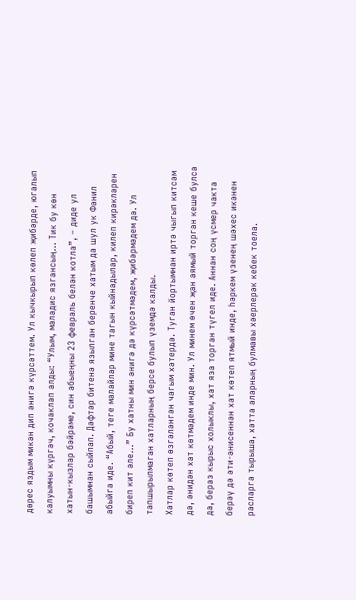дөрес яздым микән дип әнигә күрсәттем. Ул кычкырып көлеп җибәрде, югалып калуымны күргәч, кочаклап алды: “Улым, маладис язгансың… Тик бу көн хатын-кызлар бәйрәме, син абыеңны 23 февраль белән котла”, – диде ул башымнан сыйпап. Дәфтәр битенә язылган беренче хатым да шул ук Фәнил абыйга иде. “Абый, теге малайлар мине тагын кыйнадылар, килеп кирәкләрен биреп кит әле…” Бу хатны мин әнигә дә күрсәтмәдем, җибәрмәдем дә. Ул тапшырылмаган хатларның берсе булып үземдә калды.
Хатлар көтеп өзгәләнгән чагым хәтердә. Туган йортымнан иртә чыгып китсәм дә, әнидән хат көтмәдем инде мин. Ул минем өчен җан аямый торган кеше булса да, бераз кырыс холыклы, хат яза торган түгел иде. Аннан соң үсмер чакта берәү дә әти-әнисеннән хат көтеп ятмый инде, һәркем үзенең шәхес икәнен расларга тырыша, хәтта аларның булмавы хәерлерәк кебек тоела.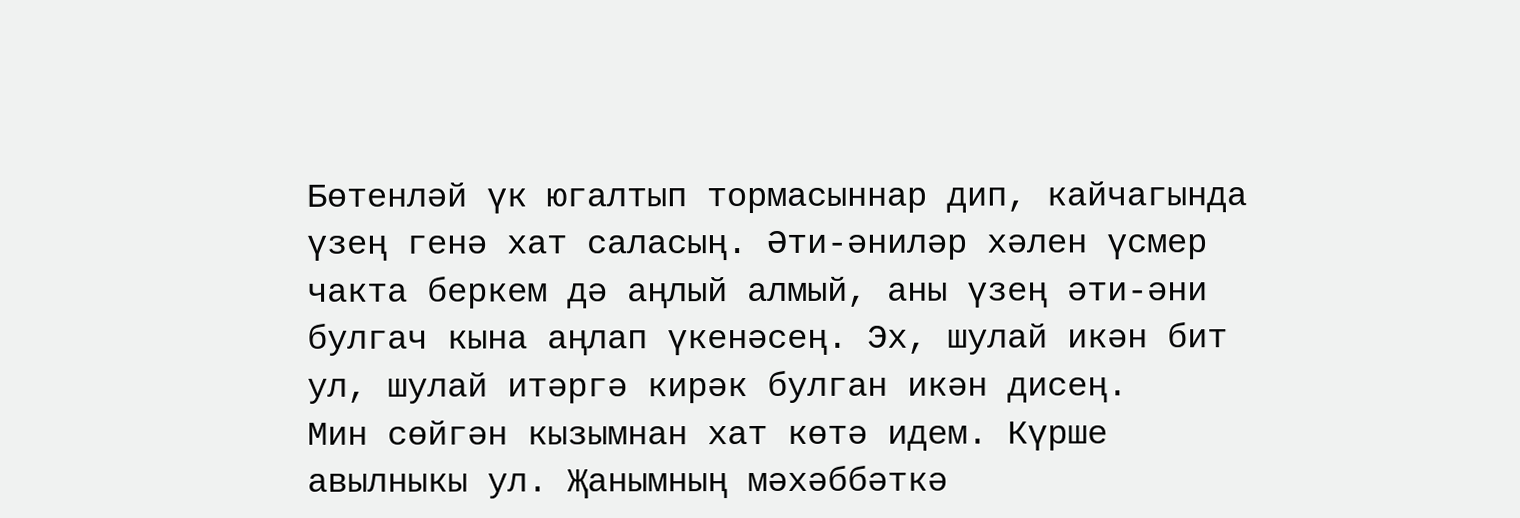Бөтенләй үк югалтып тормасыннар дип, кайчагында үзең генә хат саласың. Әти-әниләр хәлен үсмер чакта беркем дә аңлый алмый, аны үзең әти-әни булгач кына аңлап үкенәсең. Эх, шулай икән бит ул, шулай итәргә кирәк булган икән дисең.
Мин сөйгән кызымнан хат көтә идем. Күрше авылныкы ул. Җанымның мәхәббәткә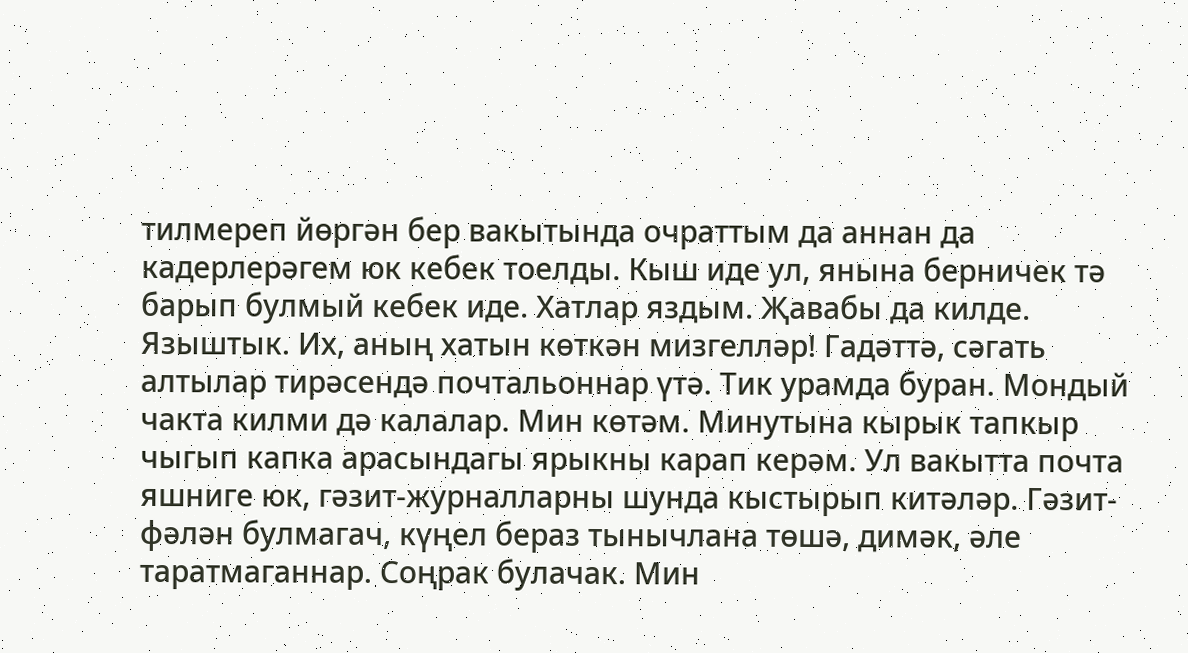тилмереп йөргән бер вакытында очраттым да аннан да кадерлерәгем юк кебек тоелды. Кыш иде ул, янына берничек тә барып булмый кебек иде. Хатлар яздым. Җавабы да килде. Языштык. Их, аның хатын көткән мизгелләр! Гадәттә, сәгать алтылар тирәсендә почтальоннар үтә. Тик урамда буран. Мондый чакта килми дә калалар. Мин көтәм. Минутына кырык тапкыр чыгып капка арасындагы ярыкны карап керәм. Ул вакытта почта яшниге юк, гәзит-журналларны шунда кыстырып китәләр. Гәзит-фәлән булмагач, күңел бераз тынычлана төшә, димәк, әле таратмаганнар. Соңрак булачак. Мин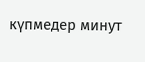күпмедер минут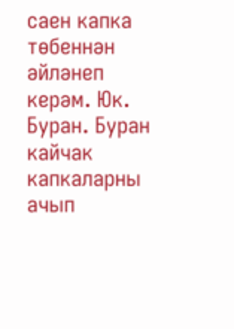саен капка төбеннән әйләнеп керәм. Юк. Буран. Буран кайчак капкаларны ачып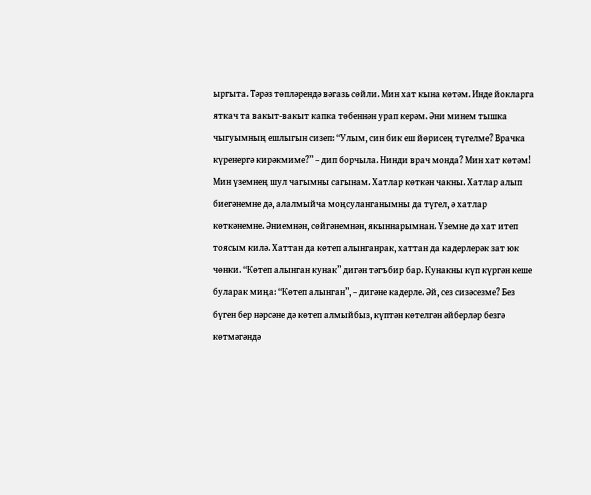ыргыта. Тәрәз төпләрендә вәгазь сөйли. Мин хат кына көтәм. Инде йокларга яткач та вакыт-вакыт капка төбеннән урап керәм. Әни минем тышка чыгуымның ешлыгын сизеп: “Улым, син бик еш йөрисең түгелме? Врачка күренергә кирәкмиме?” – дип борчыла. Нинди врач монда? Мин хат көтәм!
Мин үземнең шул чагымны сагынам. Хатлар көткән чакны. Хатлар алып биегәнемне дә, алалмыйча моңсуланганымны да түгел, ә хатлар көткәнемне. Әниемнән, сөйгәнемнән, якыннарымнан. Үземне дә хат итеп тоясым килә. Хаттан да көтеп алынганрак, хаттан да кадерлерәк зат юк чөнки. “Көтеп алынган кунак” дигән тәгъбир бар. Кунакны күп күргән кеше буларак миңа: “Көтеп алынган”, – дигәне кадерле. Әй, сез сизәсезме? Без бүген бер нәрсәне дә көтеп алмыйбыз, күптән көтелгән әйберләр безгә көтмәгәндә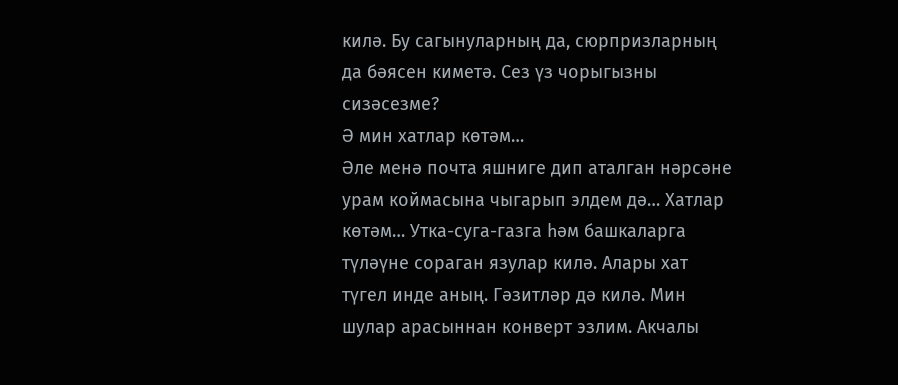килә. Бу сагынуларның да, сюрпризларның да бәясен киметә. Сез үз чорыгызны сизәсезме?
Ә мин хатлар көтәм…
Әле менә почта яшниге дип аталган нәрсәне урам коймасына чыгарып элдем дә… Хатлар көтәм… Утка-суга-газга һәм башкаларга түләүне сораган язулар килә. Алары хат түгел инде аның. Гәзитләр дә килә. Мин шулар арасыннан конверт эзлим. Акчалы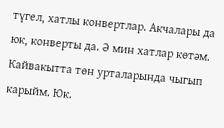түгел, хатлы конвертлар. Акчалары да юк, конверты да. Ә мин хатлар көтәм. Кайвакытта төн урталарында чыгып карыйм. Юк.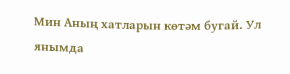Мин Аның хатларын көтәм бугай. Ул янымда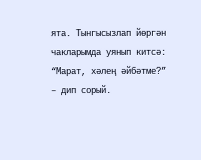ята. Тынгысызлап йөргән чакларымда уянып китсә: “Марат, хәлең әйбәтме?” – дип сорый.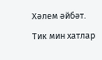Хәлем әйбәт.
Тик мин хатлар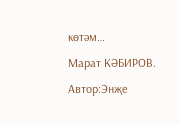көтәм…

Марат КӘБИРОВ.

Автор:Энҗе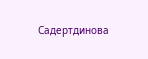Садертдинова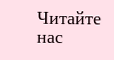Читайте нас